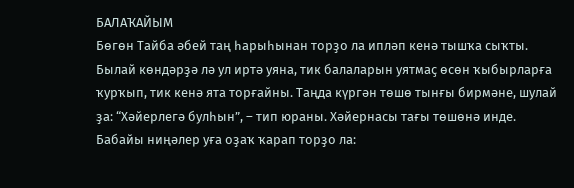БАЛАҠАЙЫМ
Бөгөн Тайба әбей таң һарыһынан торҙо ла ипләп кенә тышҡа сыҡты. Былай көндәрҙә лә ул иртә уяна, тик балаларын уятмаҫ өсөн ҡыбырларға ҡурҡып, тик кенә ята торғайны. Таңда күргән төшө тынғы бирмәне, шулай ҙа: “Хәйерлегә булһын”, – тип юраны. Хәйернасы тағы төшөнә инде. Бабайы ниңәлер уға оҙаҡ ҡарап торҙо ла: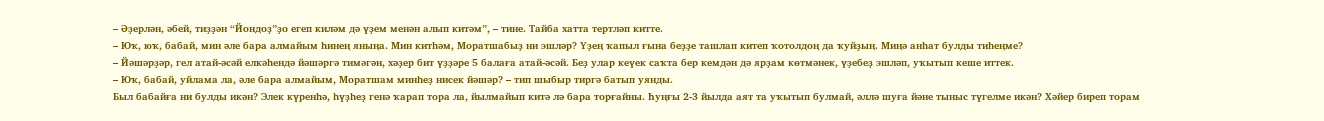– Әҙерлән, әбей, тиҙҙән “Йондоҙ”ҙо егеп киләм дә үҙем менән алып китәм”, – тине. Тайба хатта тертләп китте.
– Юҡ, юҡ, бабай, мин әле бара алмайым һинең яныңа. Мин китһәм, Моратшабыҙ ни эшләр? Үҙең ҡапыл ғына беҙҙе ташлап китеп ҡотолдоң да ҡуйҙың. Миңә анһат булды тиһеңме?
– Йәшәрҙәр, гел атай-әсәй елкәһендә йәшәргә тимәгән, хәҙер бит үҙҙәре 5 балаға атай-әсәй. Беҙ улар кеүек саҡта бер кемдән дә ярҙам көтмәнек, үҙебеҙ эшләп, уҡытып кеше иттек.
– Юҡ, бабай, уйлама ла, әле бара алмайым, Моратшам минһеҙ нисек йәшәр? – тип шыбыр тиргә батып уянды.
Был бабайға ни булды икән? Элек күренһә, һүҙһеҙ генә ҡарап тора ла, йылмайып китә лә бара торғайны. Һуңғы 2-3 йылда аят та уҡытып булмай, әллә шуға йәне тыныс түгелме икән? Хәйер биреп торам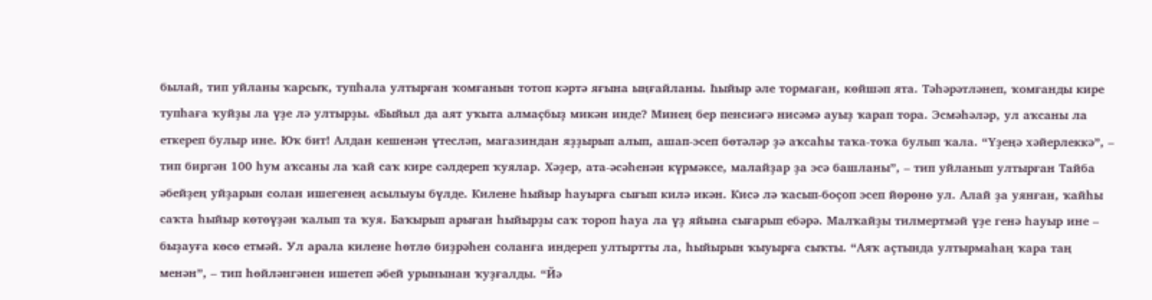былай, тип уйланы ҡарсыҡ, тупһала ултырған ҡомғанын тотоп кәртә яғына ыңғайланы. Һыйыр әле тормаған, көйшәп ята. Тәһәрәтләнеп, ҡомғанды кире тупһаға ҡуйҙы ла үҙе лә ултырҙы. «Быйыл да аят уҡыта алмаҫбыҙ микән инде? Минең бер пенсиәгә нисәмә ауыҙ ҡарап тора. Эсмәһәләр, ул аҡсаны ла еткереп булыр ине. Юҡ бит! Алдан кешенән үтесләп, магазиндан яҙҙырып алып, ашап-эсеп бөтәләр ҙә аҡсаһы таҡа-тоҡа булып ҡала. “Үҙеңә хәйерлеккә”, – тип биргән 100 һум аҡсаны ла ҡай саҡ кире сәлдереп ҡуялар. Хәҙер, ата-әсәһенән күрмәксе, малайҙар ҙа эсә башланы”, – тип уйланып ултырған Тайба әбейҙең уйҙарын солан ишегенең асылыуы бүлде. Килене һыйыр һауырға сығып килә икән. Кисә лә ҡасып-боҫоп эсеп йөрөнө ул. Алай ҙа уянған, ҡайһы саҡта һыйыр көтөүҙән ҡалып та ҡуя. Баҡырып арыған һыйырҙы саҡ тороп һауа ла үҙ яйына сығарып ебәрә. Малҡайҙы тилмертмәй үҙе генә һауыр ине – быҙауға көсө етмәй. Ул арала килене һөтлө биҙрәһен соланға индереп ултыртты ла, һыйырын ҡыуырға сыҡты. “Аяҡ аҫтында ултырмаһаң ҡара таң менән”, – тип һөйләнгәнен ишетеп әбей урынынан ҡуҙғалды. “Йә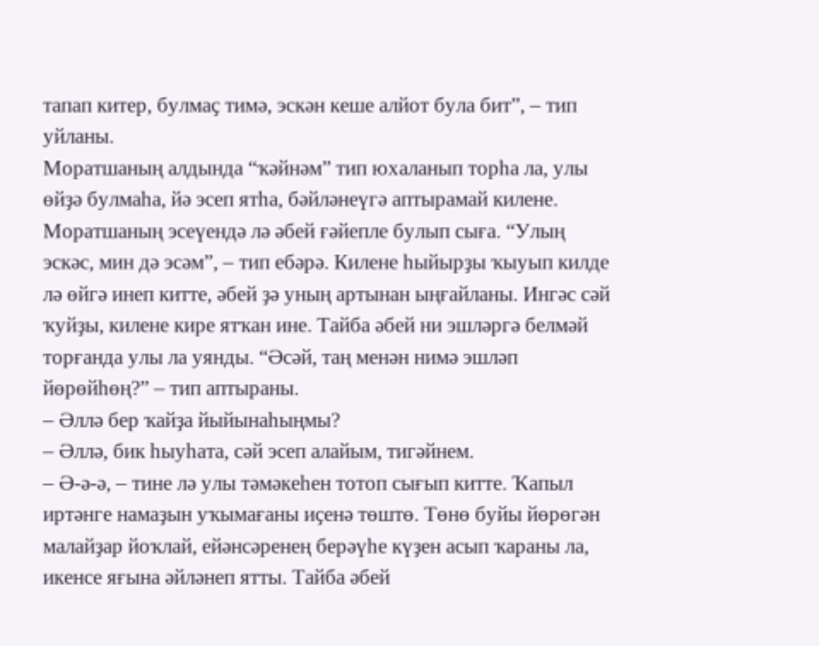тапап китер, булмаҫ тимә, эскән кеше алйот була бит”, – тип уйланы.
Моратшаның алдында “ҡәйнәм” тип юхаланып торһа ла, улы өйҙә булмаһа, йә эсеп ятһа, бәйләнеүгә аптырамай килене. Моратшаның эсеүендә лә әбей ғәйепле булып сыға. “Улың эскәс, мин дә эсәм”, – тип ебәрә. Килене һыйырҙы ҡыуып килде лә өйгә инеп китте, әбей ҙә уның артынан ыңғайланы. Ингәс сәй ҡуйҙы, килене кире ятҡан ине. Тайба әбей ни эшләргә белмәй торғанда улы ла уянды. “Әсәй, таң менән нимә эшләп йөрөйһөң?” – тип аптыраны.
– Әллә бер ҡайҙа йыйынаһыңмы?
– Әллә, бик һыуһата, сәй эсеп алайым, тигәйнем.
– Ә-ә-ә, – тине лә улы тәмәкеһен тотоп сығып китте. Ҡапыл иртәнге намаҙын уҡымағаны иҫенә төштө. Төнө буйы йөрөгән малайҙар йоҡлай, ейәнсәренең берәүһе күҙен асып ҡараны ла, икенсе яғына әйләнеп ятты. Тайба әбей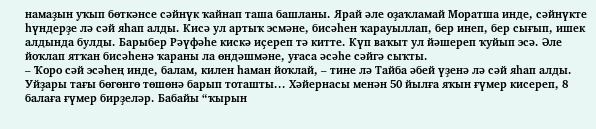намаҙын уҡып бөткәнсе сәйнүк ҡайнап таша башланы. Ярай әле оҙаҡламай Моратша инде, сәйнүкте һүндерҙе лә сәй яһап алды. Кисә ул артыҡ эсмәне, бисәһен ҡарауыллап, бер инеп, бер сығып, ишек алдында булды. Барыбер Рәүфәһе кискә иҫереп тә китте. Күп ваҡыт ул йәшереп ҡуйып эсә. Әле йоҡлап ятҡан бисәһенә ҡараны ла өндәшмәне, уғаса әсәһе сәйгә сыҡты.
– Ҡоро сәй эсәһең инде, балам, килен һаман йоҡлай, – тине лә Тайба әбей үҙенә лә сәй яһап алды.
Уйҙары тағы бөгөнгө төшөнә барып тоташты... Хәйернасы менән 50 йылға яҡын ғүмер кисереп, 8 балаға ғүмер бирҙеләр. Бабайы “ҡырын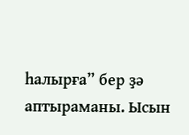һалырға” бер ҙә аптыраманы. Ысын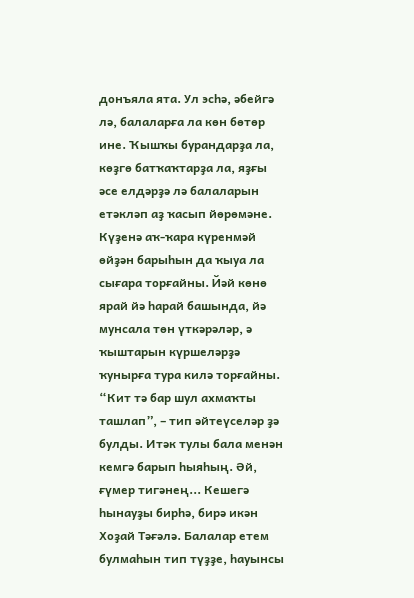донъяла ята. Ул эсһә, әбейгә лә, балаларға ла көн бөтөр ине. Ҡышҡы бурандарҙа ла, көҙгө батҡаҡтарҙа ла, яҙғы әсе елдәрҙә лә балаларын етәкләп аҙ ҡасып йөрөмәне. Күҙенә аҡ-ҡара күренмәй өйҙән барыһын да ҡыуа ла сығара торғайны. Йәй көнө ярай йә һарай башында, йә мунсала төн үткәрәләр, ә ҡыштарын күршеләрҙә ҡунырға тура килә торғайны. “Кит тә бар шул ахмаҡты ташлап”, – тип әйтеүселәр ҙә булды. Итәк тулы бала менән кемгә барып һыяһың. Әй, ғүмер тигәнең... Кешегә һынауҙы бирһә, бирә икән Хоҙай Тәғәлә. Балалар етем булмаһын тип түҙҙе, һауынсы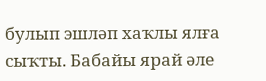булып эшләп хаҡлы ялға сыҡты. Бабайы ярай әле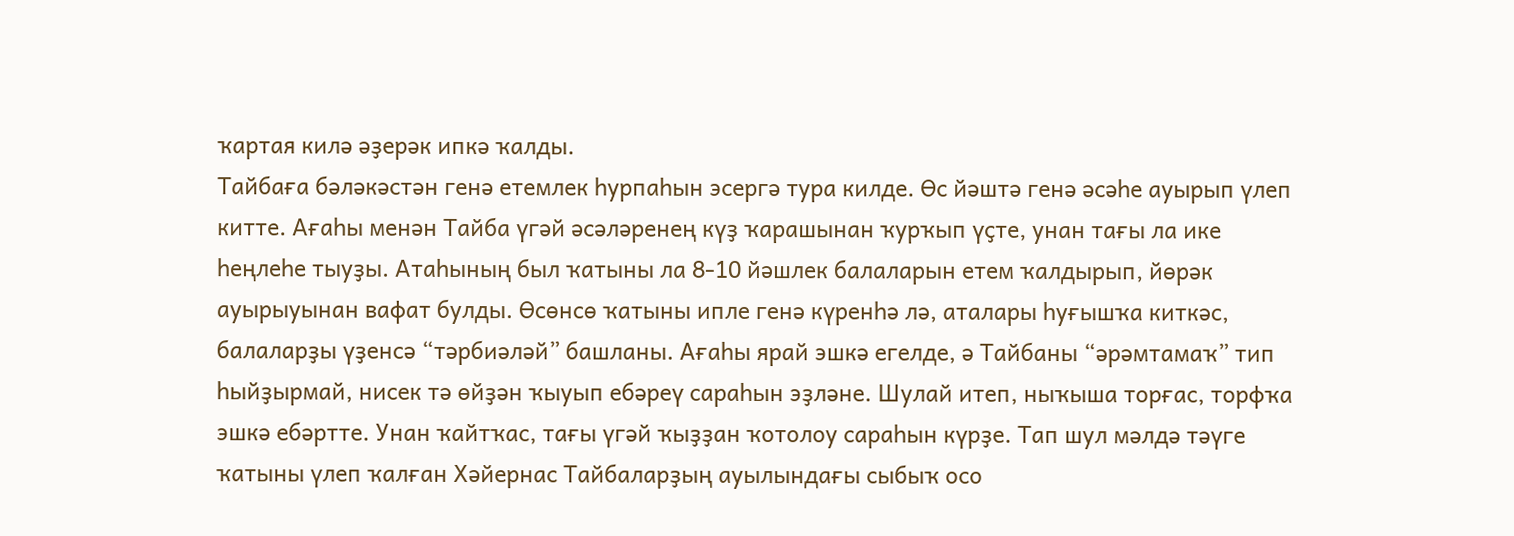ҡартая килә әҙерәк ипкә ҡалды.
Тайбаға бәләкәстән генә етемлек һурпаһын эсергә тура килде. Өс йәштә генә әсәһе ауырып үлеп китте. Ағаһы менән Тайба үгәй әсәләренең күҙ ҡарашынан ҡурҡып үҫте, унан тағы ла ике һеңлеһе тыуҙы. Атаһының был ҡатыны ла 8-10 йәшлек балаларын етем ҡалдырып, йөрәк ауырыуынан вафат булды. Өсөнсө ҡатыны ипле генә күренһә лә, аталары һуғышҡа киткәс, балаларҙы үҙенсә “тәрбиәләй” башланы. Ағаһы ярай эшкә егелде, ә Тайбаны “әрәмтамаҡ” тип һыйҙырмай, нисек тә өйҙән ҡыуып ебәреү сараһын эҙләне. Шулай итеп, ныҡыша торғас, торфҡа эшкә ебәртте. Унан ҡайтҡас, тағы үгәй ҡыҙҙан ҡотолоу сараһын күрҙе. Тап шул мәлдә тәүге ҡатыны үлеп ҡалған Хәйернас Тайбаларҙың ауылындағы сыбыҡ осо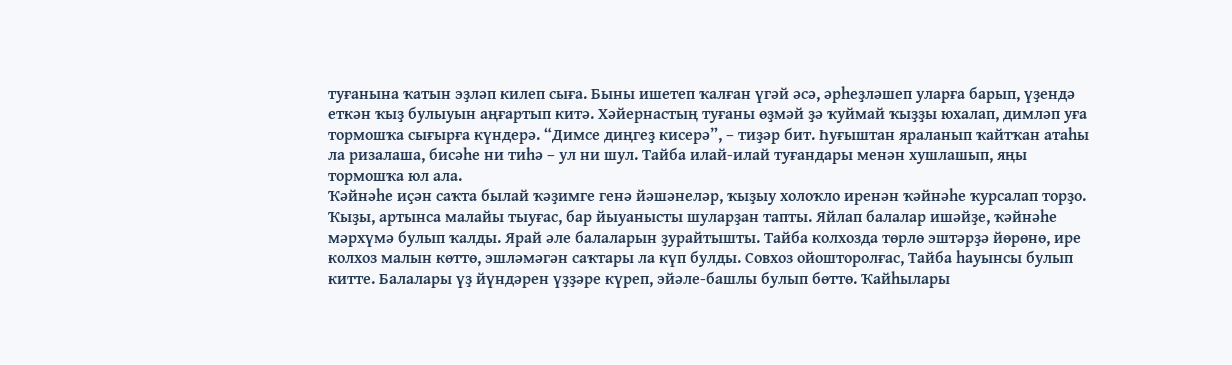туғанына ҡатын эҙләп килеп сыға. Быны ишетеп ҡалған үгәй әсә, әрһеҙләшеп уларға барып, үҙендә еткән ҡыҙ булыуын аңғартып китә. Хәйернастың туғаны өҙмәй ҙә ҡуймай ҡыҙҙы юхалап, димләп уға тормошҡа сығырға күндерә. “Димсе диңгеҙ кисерә”, – тиҙәр бит. Һуғыштан яраланып ҡайтҡан атаһы ла ризалаша, бисәһе ни тиһә – ул ни шул. Тайба илай-илай туғандары менән хушлашып, яңы тормошҡа юл ала.
Ҡәйнәһе иҫән саҡта былай ҡәҙимге генә йәшәнеләр, ҡыҙыу холоҡло иренән ҡәйнәһе ҡурсалап торҙо. Ҡыҙы, артынса малайы тыуғас, бар йыуанысты шуларҙан тапты. Яйлап балалар ишәйҙе, ҡәйнәһе мәрхүмә булып ҡалды. Ярай әле балаларын ҙурайтышты. Тайба колхозда төрлө эштәрҙә йөрөнө, ире колхоз малын көттө, эшләмәгән саҡтары ла күп булды. Совхоз ойошторолғас, Тайба һауынсы булып китте. Балалары үҙ йүндәрен үҙҙәре күреп, эйәле-башлы булып бөттө. Ҡайһылары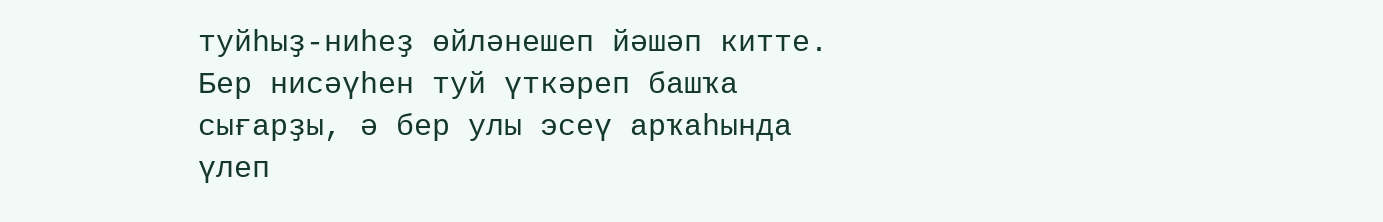туйһыҙ-ниһеҙ өйләнешеп йәшәп китте. Бер нисәүһен туй үткәреп башҡа сығарҙы, ә бер улы эсеү арҡаһында үлеп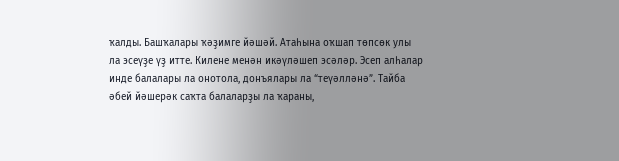ҡалды. Башҡалары ҡәҙимге йәшәй. Атаһына оҡшап төпсөк улы ла эсеүҙе үҙ итте. Килене менән икәүләшеп эсәләр. Эсеп алһалар инде балалары ла онотола, донъялары ла “теүәлләнә”. Тайба әбей йәшерәк саҡта балаларҙы ла ҡараны,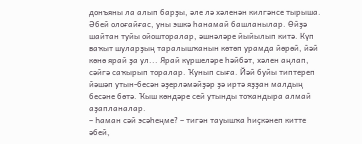донъяны ла алып барҙы, әле лә хәленән килгәнсе тырыша. Әбей олоғайғас, уны эшкә һанамай башланылар. Өйҙә шайтан туйы ойошторалар, әшнәләре йыйылып китә. Күп ваҡыт шуларҙың таралышҡанын көтөп урамда йөрөй, йәй көнө ярай ҙа ул... Ярай күршеләре һәйбәт, хәлен аңлап, сәйгә саҡырып торалар. Ҡунып сыға. Йәй буйы типтереп йәшәп утын-бесән әҙерләмәйҙәр ҙә иртә яҙҙан малдың бесәне бөтә. Ҡыш көндәре сей утынды тоҡандыра алмай аҙапланалар.
– Һаман сәй эсәһеңме? – тигән тауышҡа һиҫкәнеп китте әбей,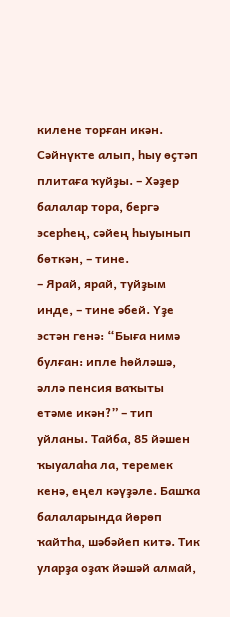килене торған икән. Сәйнүкте алып, һыу өҫтәп плитаға ҡуйҙы. – Хәҙер балалар тора, бергә эсерһең, сәйең һыуынып бөткән, – тине.
– Ярай, ярай, туйҙым инде, – тине әбей. Үҙе эстән генә: “Быға нимә булған: ипле һөйләшә, әллә пенсия ваҡыты етәме икән?” – тип уйланы. Тайба, 85 йәшен ҡыуалаһа ла, теремек кенә, еңел кәүҙәле. Башҡа балаларында йөрөп ҡайтһа, шәбәйеп китә. Тик уларҙа оҙаҡ йәшәй алмай,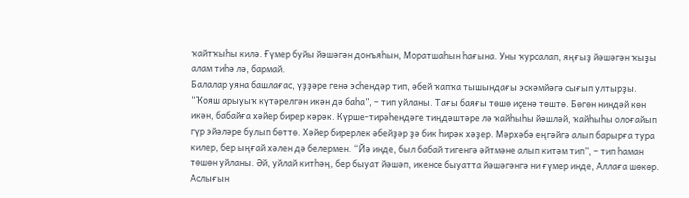ҡайтҡыһы килә. Ғүмер буйы йәшәгән донъяһын, Моратшаһын һағына. Уны ҡурсалап, яңғыҙ йәшәгән ҡыҙы алам тиһә лә, бармай.
Балалар уяна башлағас, үҙҙәре генә эсһендәр тип, әбей ҡапҡа тышындағы эскәмйәгә сығып ултырҙы. “Ҡояш арыуыҡ күтәрелгән икән дә баһа”, – тип уйланы. Тағы баяғы төшө иҫенә төштө. Бөгөн ниндәй көн икән, бабайға хәйер бирер кәрәк. Күрше-тирәһендәге тиңдәштәре лә ҡайһыһы йәшләй, ҡайһыһы олоғайып гүр эйәләре булып бөттө. Хәйер бирерлек әбейҙәр ҙә бик һирәк хәҙер. Мәрхәбә еңгәйгә алып барырға тура килер, бер ыңғай хәлен дә белермен. “Йә инде, был бабай тигенгә әйтмәне алып китәм тип”, – тип һаман төшөн уйланы. Әй, уйлай китһәң, бер быуат йәшәп, икенсе быуатта йәшәгәнгә ни ғүмер инде, Аллаға шөкөр. Аслығын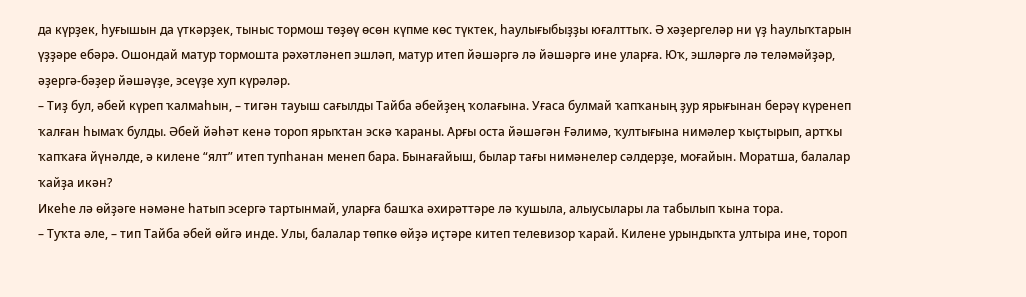да күрҙек, һуғышын да үткәрҙек, тыныс тормош төҙөү өсөн күпме көс түктек, һаулығыбыҙҙы юғалттыҡ. Ә хәҙергеләр ни үҙ һаулыҡтарын үҙҙәре ебәрә. Ошондай матур тормошта рәхәтләнеп эшләп, матур итеп йәшәргә лә йәшәргә ине уларға. Юҡ, эшләргә лә теләмәйҙәр, әҙергә-бәҙер йәшәүҙе, эсеүҙе хуп күрәләр.
– Тиҙ бул, әбей күреп ҡалмаһын, – тигән тауыш сағылды Тайба әбейҙең ҡолағына. Уғаса булмай ҡапҡаның ҙур ярығынан берәү күренеп ҡалған һымаҡ булды. Әбей йәһәт кенә тороп ярыҡтан эскә ҡараны. Арғы оста йәшәгән Ғәлимә, ҡултығына нимәлер ҡыҫтырып, артҡы ҡапҡаға йүнәлде, ә килене “ялт” итеп тупһанан менеп бара. Бынағайыш, былар тағы нимәнелер сәлдерҙе, моғайын. Моратша, балалар ҡайҙа икән?
Икеһе лә өйҙәге нәмәне һатып эсергә тартынмай, уларға башҡа әхирәттәре лә ҡушыла, алыусылары ла табылып ҡына тора.
– Туҡта әле, – тип Тайба әбей өйгә инде. Улы, балалар төпкө өйҙә иҫтәре китеп телевизор ҡарай. Килене урындыҡта ултыра ине, тороп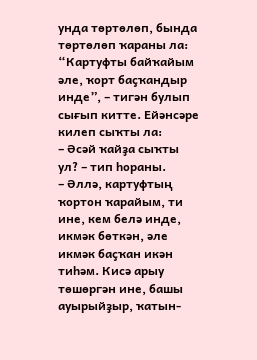унда төртөлөп, бында төртөлөп ҡараны ла: “Картуфты байҡайым әле, ҡорт баҫҡандыр инде”, – тигән булып сығып китте. Ейәнсәре килеп сыҡты ла:
– Әсәй ҡайҙа сыҡты ул? – тип һораны.
– Әллә, картуфтың ҡортон ҡарайым, ти ине, кем белә инде, икмәк бөткән, әле икмәк баҫҡан икән тиһәм. Кисә арыу төшөргән ине, башы ауырыйҙыр, ҡатын-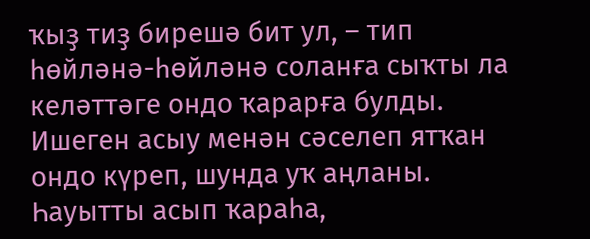ҡыҙ тиҙ бирешә бит ул, – тип һөйләнә-һөйләнә соланға сыҡты ла келәттәге ондо ҡарарға булды. Ишеген асыу менән сәселеп ятҡан ондо күреп, шунда уҡ аңланы. Һауытты асып ҡараһа,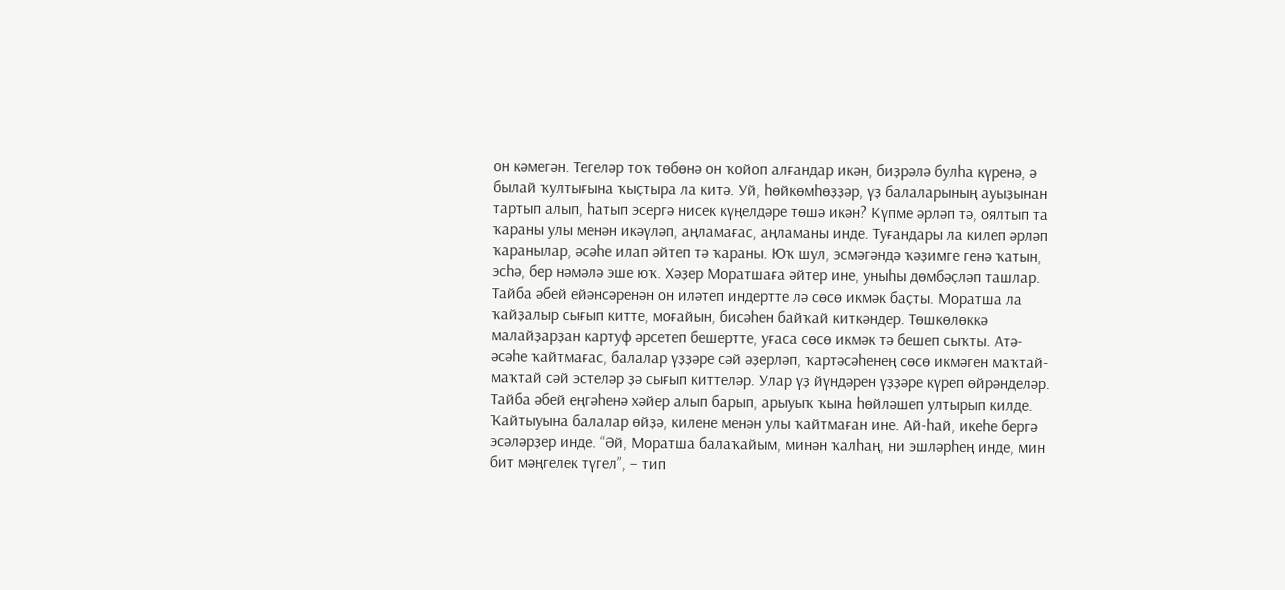он кәмегән. Тегеләр тоҡ төбөнә он ҡойоп алғандар икән, биҙрәлә булһа күренә, ә былай ҡултығына ҡыҫтыра ла китә. Уй, һөйкөмһөҙҙәр, үҙ балаларының ауыҙынан тартып алып, һатып эсергә нисек күңелдәре төшә икән? Күпме әрләп тә, оялтып та ҡараны улы менән икәүләп, аңламағас, аңламаны инде. Туғандары ла килеп әрләп ҡаранылар, әсәһе илап әйтеп тә ҡараны. Юҡ шул, эсмәгәндә ҡәҙимге генә ҡатын, эсһә, бер нәмәлә эше юҡ. Хәҙер Моратшаға әйтер ине, уныһы дөмбәҫләп ташлар. Тайба әбей ейәнсәренән он иләтеп индертте лә сөсө икмәк баҫты. Моратша ла ҡайҙалыр сығып китте, моғайын, бисәһен байҡай киткәндер. Төшкөлөккә малайҙарҙан картуф әрсетеп бешертте, уғаса сөсө икмәк тә бешеп сыҡты. Атә-әсәһе ҡайтмағас, балалар үҙҙәре сәй әҙерләп, ҡартәсәһенең сөсө икмәген маҡтай-маҡтай сәй эстеләр ҙә сығып киттеләр. Улар үҙ йүндәрен үҙҙәре күреп өйрәнделәр. Тайба әбей еңгәһенә хәйер алып барып, арыуыҡ ҡына һөйләшеп ултырып килде. Ҡайтыуына балалар өйҙә, килене менән улы ҡайтмаған ине. Ай-һай, икеһе бергә эсәләрҙер инде. “Әй, Моратша балаҡайым, минән ҡалһаң, ни эшләрһең инде, мин бит мәңгелек түгел”, – тип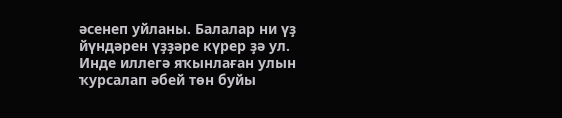әсенеп уйланы. Балалар ни үҙ йүндәрен үҙҙәре күрер ҙә ул. Инде иллегә яҡынлаған улын ҡурсалап әбей төн буйы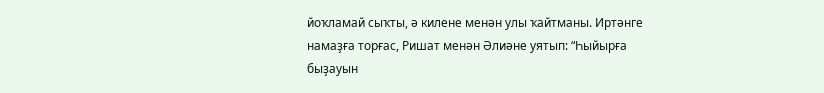йоҡламай сыҡты, ә килене менән улы ҡайтманы. Иртәнге намаҙға торғас, Ришат менән Әлиәне уятып: “Һыйырға быҙауын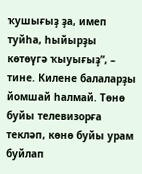ҡушығыҙ ҙа, имеп туйһа, һыйырҙы көтөүгә ҡыуығыҙ”, – тине. Килене балаларҙы йомшай һалмай. Төнө буйы телевизорға текләп, көнө буйы урам буйлап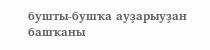бушты-бушҡа ауҙарыуҙан башҡаны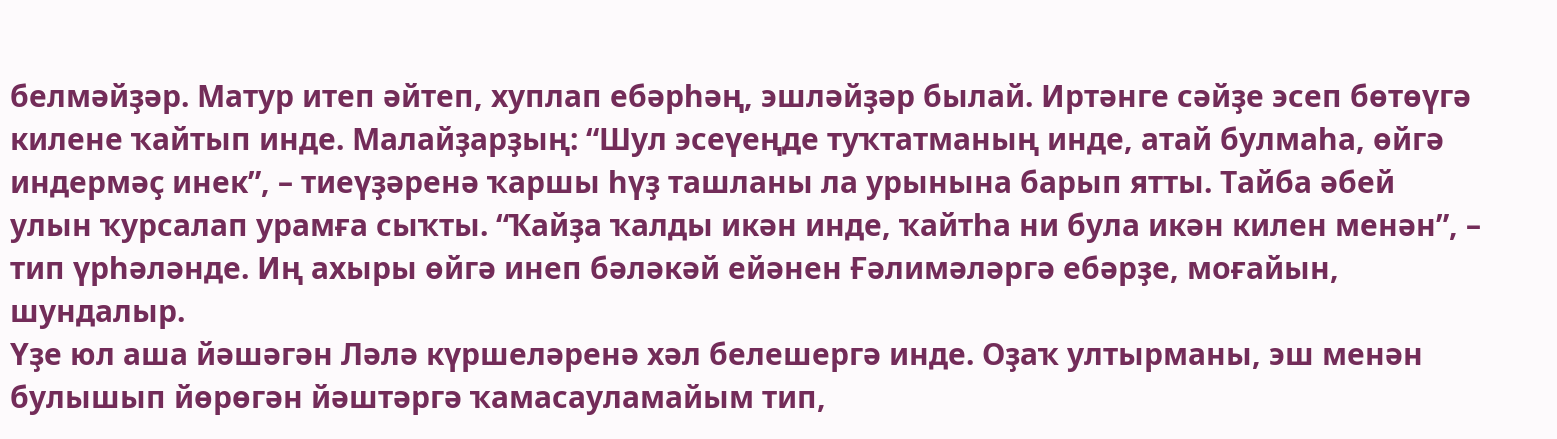белмәйҙәр. Матур итеп әйтеп, хуплап ебәрһәң, эшләйҙәр былай. Иртәнге сәйҙе эсеп бөтөүгә килене ҡайтып инде. Малайҙарҙың: “Шул эсеүеңде туҡтатманың инде, атай булмаһа, өйгә индермәҫ инек”, – тиеүҙәренә ҡаршы һүҙ ташланы ла урынына барып ятты. Тайба әбей улын ҡурсалап урамға сыҡты. “Ҡайҙа ҡалды икән инде, ҡайтһа ни була икән килен менән”, – тип үрһәләнде. Иң ахыры өйгә инеп бәләкәй ейәнен Ғәлимәләргә ебәрҙе, моғайын, шундалыр.
Үҙе юл аша йәшәгән Ләлә күршеләренә хәл белешергә инде. Оҙаҡ ултырманы, эш менән булышып йөрөгән йәштәргә ҡамасауламайым тип,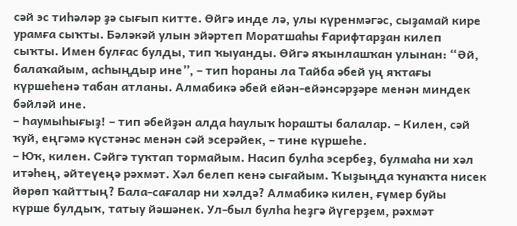сәй эс тиһәләр ҙә сығып китте. Өйгә инде лә, улы күренмәгәс, сыҙамай кире урамға сыҡты. Бәләкәй улын эйәртеп Моратшаһы Ғарифтарҙан килеп сыҡты. Имен булғас булды, тип ҡыуанды. Өйгә яҡынлашҡан улынан: “Әй, балаҡайым, асһыңдыр ине”, – тип һораны ла Тайба әбей уң яҡтағы күршеһенә табан атланы. Алмабикә әбей ейән-ейәнсәрҙәре менән миндек бәйләй ине.
– Һаумыһығыҙ! – тип әбейҙән алда һаулыҡ һорашты балалар. – Килен, сәй ҡуй, еңгәмә күстәнәс менән сәй эсерәйек, – тине күршеһе.
– Юҡ, килен. Сәйгә туҡтап тормайым. Насип булһа эсербеҙ, булмаһа ни хәл итәһең, әйтеүеңә рәхмәт. Хәл белеп кенә сығайым. Ҡыҙыңда ҡунаҡта нисек йөрөп ҡайттың? Бала-сағалар ни хәлдә? Алмабикә килен, ғүмер буйы күрше булдыҡ, татыу йәшәнек. Ул-был булһа һеҙгә йүгерҙем, рәхмәт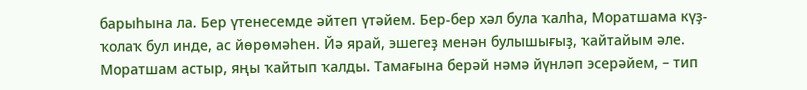барыһына ла. Бер үтенесемде әйтеп үтәйем. Бер-бер хәл була ҡалһа, Моратшама күҙ-ҡолаҡ бул инде, ас йөрөмәһен. Йә ярай, эшегеҙ менән булышығыҙ, ҡайтайым әле. Моратшам астыр, яңы ҡайтып ҡалды. Тамағына берәй нәмә йүнләп эсерәйем, – тип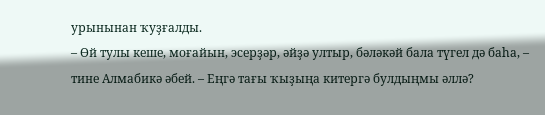урынынан ҡуҙғалды.
– Өй тулы кеше, моғайын, эсерҙәр, әйҙә ултыр, бәләкәй бала түгел дә баһа, – тине Алмабикә әбей. – Еңгә тағы ҡыҙыңа китергә булдыңмы әллә?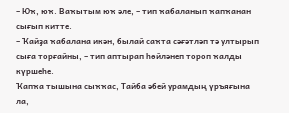– Юҡ, юҡ. Ваҡытым юҡ әле, – тип ҡабаланып ҡапҡанан сығып китте.
– Ҡайҙа ҡабалана икән, былай саҡта сәғәтләп тә ултырып сыға торғайны, – тип аптырап һөйләнеп тороп ҡалды күршеһе.
Ҡапҡа тышына сыҡҡас, Тайба әбей урамдың үръяғына ла,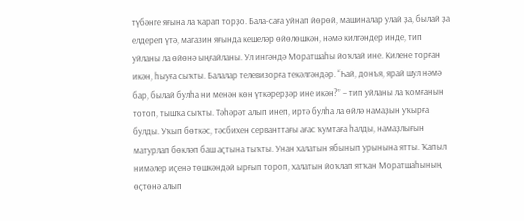түбәнге яғына ла ҡарап торҙо. Бала-саға уйнап йөрөй, машиналар улай ҙа, былай ҙа елдереп үтә, магазин яғында кешеләр өйөлөшкән, нәмә килгәндер инде, тип уйланы ла өйөнә ыңғайланы. Ул ингәндә Моратшаһы йоҡлай ине. Килене торған икән, һыуға сыҡты. Балалар телевизорға текәлгәндәр. “Һай, донъя, ярай шул нәмә бар, былай булһа ни менән көн үткәрерҙәр ине икән?” – тип уйланы ла ҡомғанын тотоп, тышҡа сыҡты. Тәһәрәт алып инеп, иртә булһа ла өйлә намаҙын уҡырға булды. Уҡып бөткәс, тәсбихен серванттағы ағас ҡумтаға һалды, намаҙлығын матурлап бөкләп баш аҫтына тыҡты. Унан халатын ябынып урынына ятты. Ҡапыл нимәлер иҫенә төшкәндәй ырғып тороп, халатын йоҡлап ятҡан Моратшаһының өҫтөнә алып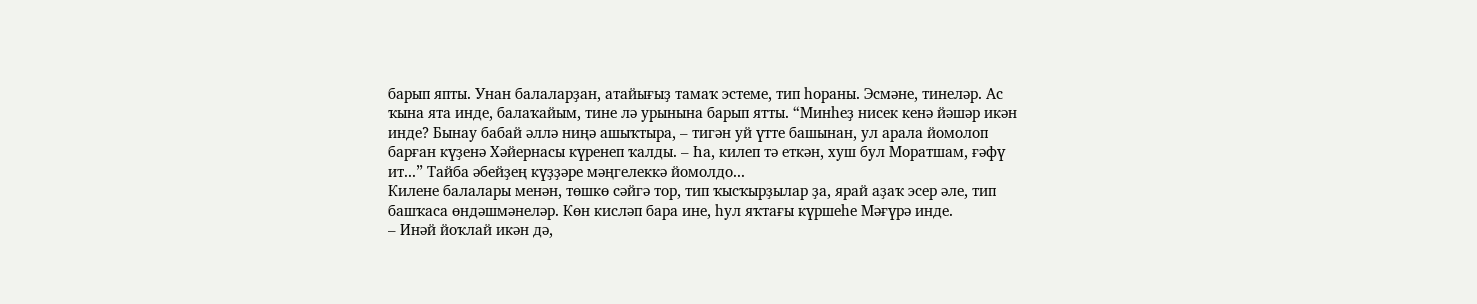барып япты. Унан балаларҙан, атайығыҙ тамаҡ эстеме, тип һораны. Эсмәне, тинеләр. Ас ҡына ята инде, балаҡайым, тине лә урынына барып ятты. “Минһеҙ нисек кенә йәшәр икән инде? Бынау бабай әллә ниңә ашыҡтыра, – тигән уй үтте башынан, ул арала йомолоп барған күҙенә Хәйернасы күренеп ҡалды. – Һа, килеп тә еткән, хуш бул Моратшам, ғәфү ит...” Тайба әбейҙең күҙҙәре мәңгелеккә йомолдо...
Килене балалары менән, төшкө сәйгә тор, тип ҡысҡырҙылар ҙа, ярай аҙаҡ эсер әле, тип башҡаса өндәшмәнеләр. Көн кисләп бара ине, һул яҡтағы күршеһе Мәғүрә инде.
– Инәй йоҡлай икән дә,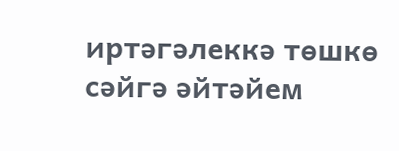иртәгәлеккә төшкө сәйгә әйтәйем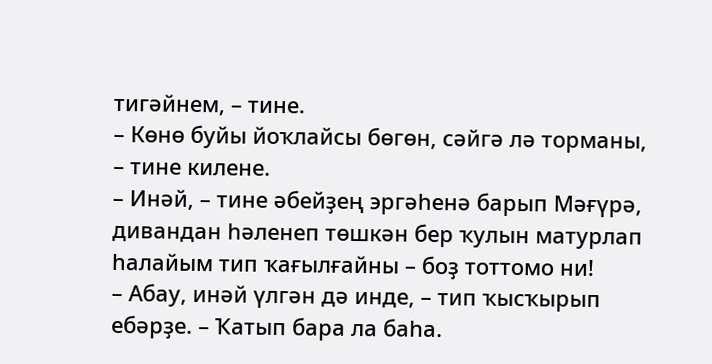тигәйнем, – тине.
– Көнө буйы йоҡлайсы бөгөн, сәйгә лә торманы, – тине килене.
– Инәй, – тине әбейҙең эргәһенә барып Мәғүрә, дивандан һәленеп төшкән бер ҡулын матурлап һалайым тип ҡағылғайны – боҙ тоттомо ни!
– Абау, инәй үлгән дә инде, – тип ҡысҡырып ебәрҙе. – Ҡатып бара ла баһа.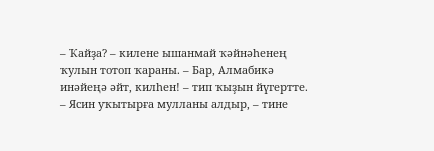– Ҡайҙа? – килене ышанмай ҡәйнәһенең ҡулын тотоп ҡараны. – Бар, Алмабикә инәйеңә әйт, килһен! – тип ҡыҙын йүгертте.
– Ясин уҡытырға мулланы алдыр, – тине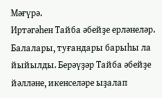Мәғүрә.
Иртәгәһен Тайба әбейҙе ерләнеләр. Балалары, туғандары барыһы ла йыйылды. Берәүҙәр Тайба әбейҙе йәлләне, икенселәре ыҙалап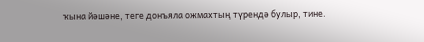ҡына йәшәне, теге донъяла ожмахтың түрендә булыр, тине.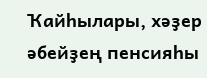Ҡайһылары, хәҙер әбейҙең пенсияһы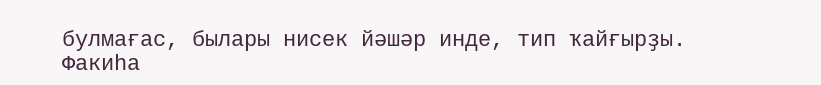булмағас, былары нисек йәшәр инде, тип ҡайғырҙы.
Факиһа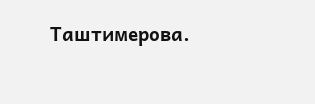Таштимерова.